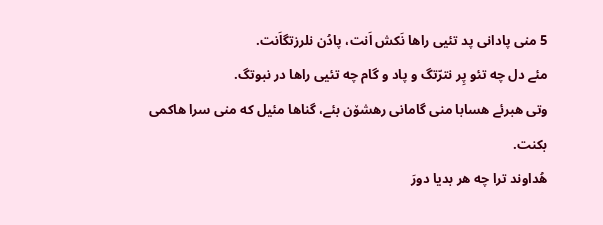5 منی پادانی پد تئیی راها نَکش اَنت، پادُن نلرزتگاَنت.
مئے دل چه تئو پِر نترّتگ و پاد و گام چه تئیی راها در نبوتگ.
وتی هبرئے هسابا منی گامانی رهشۆن بئے، گناها مئیل که منی سرا هاکمی بکنت.
هُداوند ترا چه هر بدیا دورَ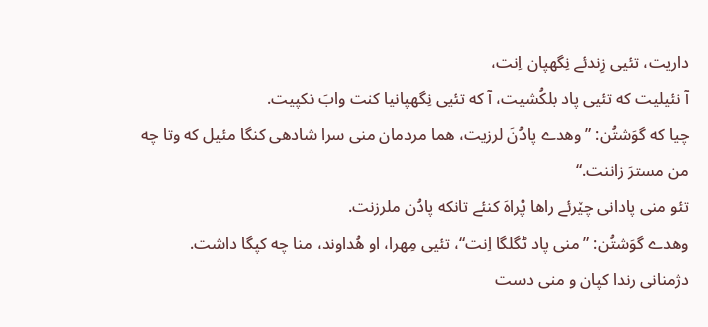داریت، تئیی زِندئے نِگهپان اِنت،
آ نئیلیت که تئیی پاد بلکُشیت، آ که تئیی نِگهپانیا کنت وابَ نکپیت.
چیا که گوَشتُن: ”وهدے پادُنَ لرزیت، هما مردمان منی سرا شادهی کنگا مئیل که وتا چه من مسترَ زاننت.“
تئو منی پادانی چێرئے راها پْراهَ کنئے تانکه پادُن ملرزنت.
وهدے گوَشتُن: ”منی پاد ٹگلگا اِنت“، تئیی مِهرا، او هُداوند، منا چه کپگا داشت.
دژمنانی رندا کپان و منی دست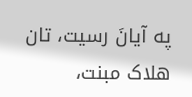په آیانَ رسیت، تان هلاک مبنت،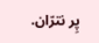پِر نترّان.